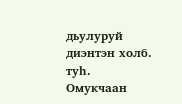дьулуруй диэнтэн холб. туһ. Омукчаан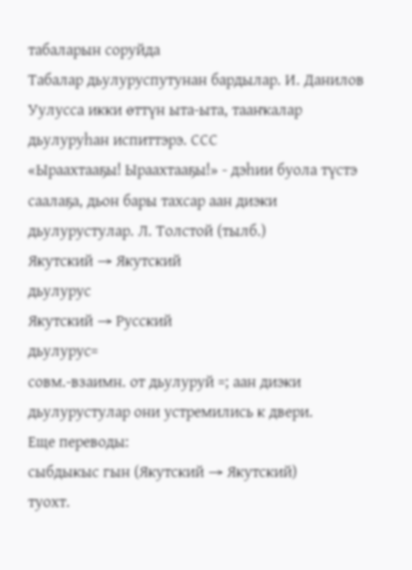табаларын соруйда
Табалар дьулуруспутунан бардылар. И. Данилов
Уулусса икки өттүн ыта-ыта, тааҥкалар дьулуруһан испиттэрэ. ССС
«Ыраахтааҕы! Ыраахтааҕы!» - дэһии буола түстэ саалаҕа, дьон бары тахсар аан диэки дьулурустулар. Л. Толстой (тылб.)
Якутский → Якутский
дьулурус
Якутский → Русский
дьулурус=
совм.-взаимн. от дьулуруй =; аан диэки дьулурустулар они устремились к двери.
Еще переводы:
сыбдыкыс гын (Якутский → Якутский)
туохт.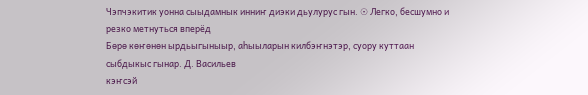Чэпчэкитик уонна сыыдамнык инниҥ диэки дьулурус гын. ☉ Легко, бесшумно и резко метнуться вперёд
Бөрө көҥөнөн ырдьыгыныыр, аһыыларын килбэҥнэтэр, суору куттаан сыбдыкыс гынар. Д. Васильев
кэҥсэй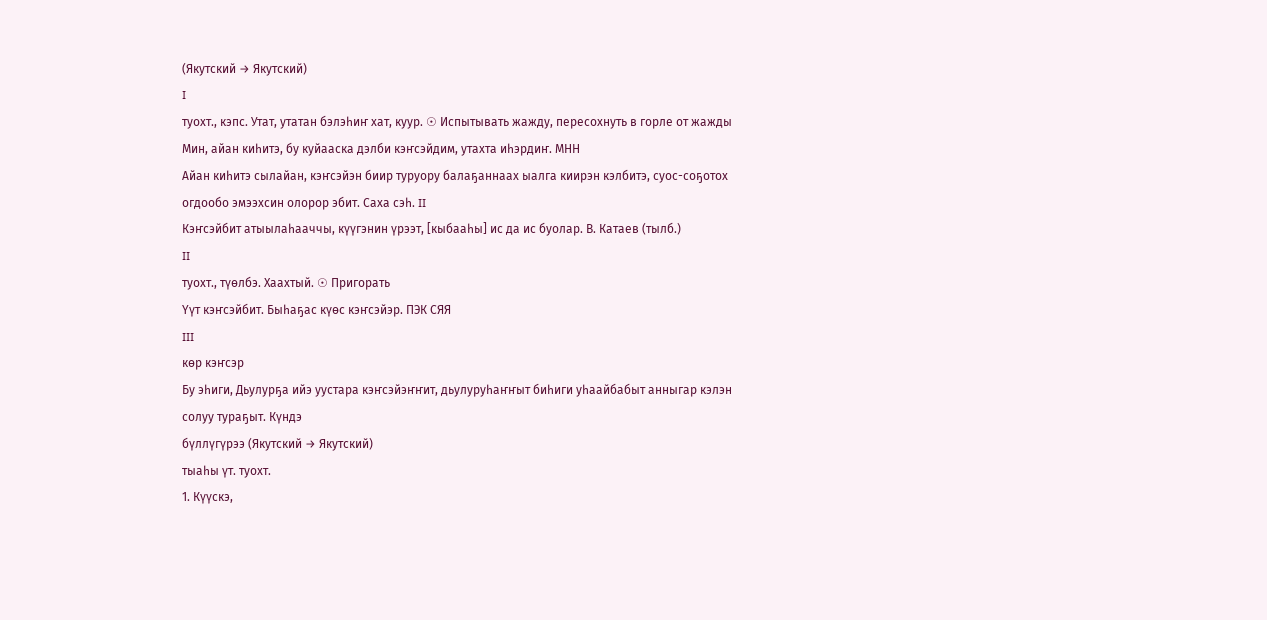(Якутский → Якутский)
I
туохт., кэпс. Утат, утатан бэлэһиҥ хат, куур. ☉ Испытывать жажду, пересохнуть в горле от жажды
Мин, айан киһитэ, бу куйааска дэлби кэҥсэйдим, утахта иһэрдиҥ. МНН
Айан киһитэ сылайан, кэҥсэйэн биир туруору балаҕаннаах ыалга киирэн кэлбитэ, суос-соҕотох огдообо эмээхсин олорор эбит. Саха сэһ. II
Кэҥсэйбит атыылаһааччы, күүгэнин үрээт, [кыбааһы] ис да ис буолар. В. Катаев (тылб.)
II
туохт., түөлбэ. Хаахтый. ☉ Пригорать
Үүт кэҥсэйбит. Быһаҕас күөс кэҥсэйэр. ПЭК СЯЯ
III
көр кэҥсэр
Бу эһиги, Дьулурҕа ийэ уустара кэҥсэйэҥҥит, дьулуруһаҥҥыт биһиги уһаайбабыт анныгар кэлэн солуу тураҕыт. Күндэ
бүллүгүрээ (Якутский → Якутский)
тыаһы үт. туохт.
1. Күүскэ,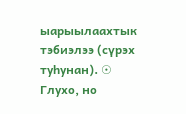ыарыылаахтык тэбиэлээ (сүрэх туһунан). ☉ Глухо, но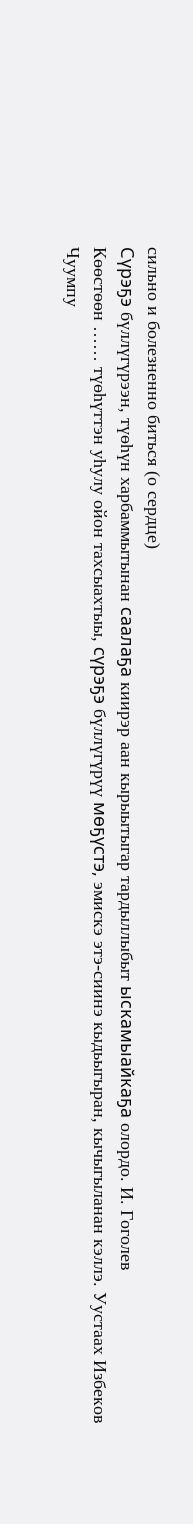сильно и болезненно биться (о сердце)
Сүрэҕэ бүллүгүрээн, түөһүн харбаммытынан саалаҕа киирэр аан кырыытыгар тардыллыбыт ыскамыайкаҕа олордо. И. Гоголев
Көөстөөн …… түөһүттэн уһулу ойон тахсыахтыы, сүрэҕэ бүллүгүрүү мөҕүстэ, эмискэ этэ-сиинэ кыдьыгыран, кычыгыланан кэллэ. Уустаах Избеков
Чуумпу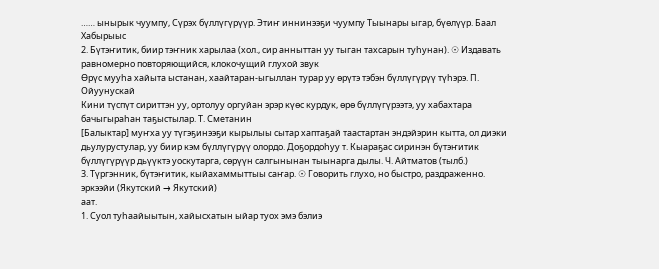…… ынырык чуумпу, Сүрэх бүллүгүрүүр. Этиҥ иннинээҕи чуумпу Тыынары ыгар, бүөлүүр. Баал Хабырыыс
2. Бүтэҥитик, биир тэҥник харылаа (хол., сир анныттан уу тыган тахсарын туһунан). ☉ Издавать равномерно повторяющийся, клокочущий глухой звук
Өрүс мууһа хайыта ыстанан, хаайтаран-ыгыллан турар уу өрүтэ тэбэн бүллүгүрүү түһэрэ. П. Ойуунускай
Кини түспүт сириттэн уу, ортолуу оргуйан эрэр күөс курдук, өрө бүллүгүрээтэ, уу хабахтара бачыгыраһан таҕыстылар. Т. Сметанин
[Балыктар] муҥха уу түгэҕинээҕи кырылыы сытар хаптаҕай таастартан эндэйэрин кытта, ол диэки дьулурустулар, уу биир кэм бүллүгүрүү олордо. Доҕордоһуу т. Кыараҕас сиринэн бүтэҥитик бүллүгүрүүр дьүүктэ уоскутарга, сөрүүн салгынынан тыынарга дылы. Ч. Айтматов (тылб.)
3. Түргэнник, бүтэҥитик, кыйахаммыттыы саҥар. ☉ Говорить глухо, но быстро, раздраженно.
эркээйи (Якутский → Якутский)
аат.
1. Суол туһаайыытын, хайысхатын ыйар туох эмэ бэлиэ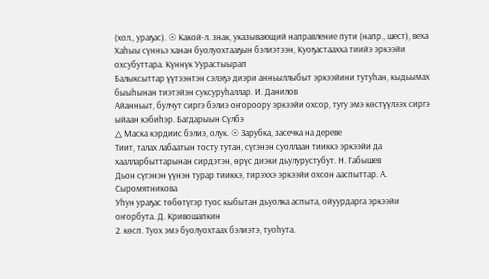(хол., ураҕас). ☉ Какой-л. знак, указывающий направление пути (напр., шест), веха
Хаһыы сүнньэ ханан буолуохтааҕын бэлиэтээн, Куоҕастаахха тиийэ эркээйи охсубуттара. Күннүк Уурастыырап
Балыксыттар үүтээнтэн сэлэҕэ диэри анньыллыбыт эркээйини тутуһан, кыдьымах быыһынан тиэтэйэн суксуруһаллар. И. Данилов
Айанньыт, булчут сиргэ бэлиэ оҥороору эркээйи охсор, тугу эмэ көстүүлээх сиргэ ыйаан кэбиһэр. Багдарыын Сүлбэ
△ Маска кэрдиис бэлиэ, олук. ☉ Зарубка, засечка на дереве
Тиит, талах лабаатын тосту тутан, сүгэнэн суоллаан тииккэ эркээйи да хаалларбыттарынан сирдэтэн, өрүс диэки дьулурустубут. Н. Габышев
Дьон сүгэнэн үүнэн турар тииккэ, тирэххэ эркээйи охсон ааспыттар. А. Сыромятникова
Уһун ураҕас төбөтүгэр туос кыбытан дьуолка аспыта, ойуурдарга эркээйи оҥорбута. Д. Кривошапкин
2. көсп. Туох эмэ буолуохтаах бэлиэтэ, туоһута.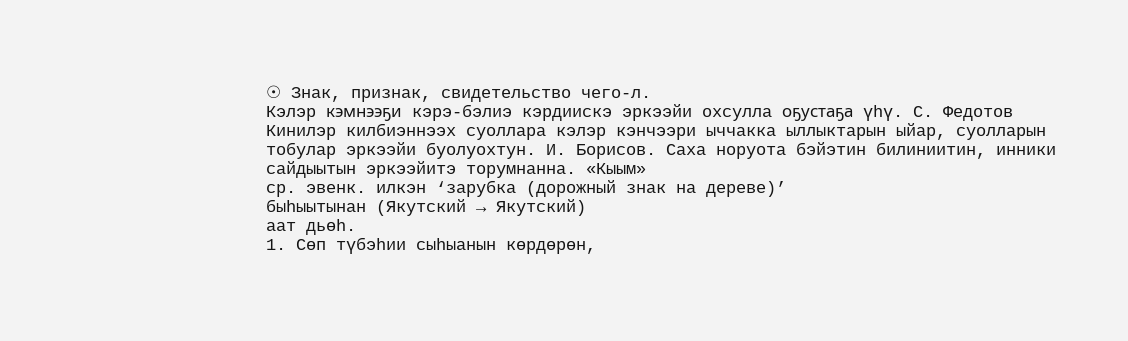☉ Знак, признак, свидетельство чего-л.
Кэлэр кэмнээҕи кэрэ-бэлиэ кэрдиискэ эркээйи охсулла оҕустаҕа үһү. С. Федотов
Кинилэр килбиэннээх суоллара кэлэр кэнчээри ыччакка ыллыктарын ыйар, суолларын тобулар эркээйи буолуохтун. И. Борисов. Саха норуота бэйэтин билиниитин, инники сайдыытын эркээйитэ торумнанна. «Кыым»
ср. эвенк. илкэн ‘зарубка (дорожный знак на дереве)’
быһыытынан (Якутский → Якутский)
аат дьөһ.
1. Сөп түбэһии сыһыанын көрдөрөн,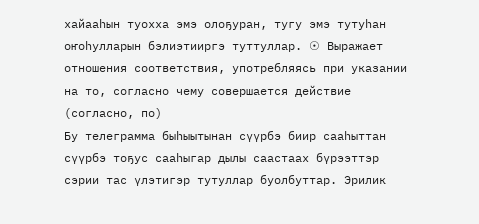хайааһын туохха эмэ олоҕуран, тугу эмэ тутуһан оҥоһулларын бэлиэтииргэ туттуллар. ☉ Выражает отношения соответствия, употребляясь при указании на то, согласно чему совершается действие (согласно, по)
Бу телеграмма быһыытынан сүүрбэ биир сааһыттан сүүрбэ тоҕус сааһыгар дылы саастаах бүрээттэр сэрии тас үлэтигэр тутуллар буолбуттар. Эрилик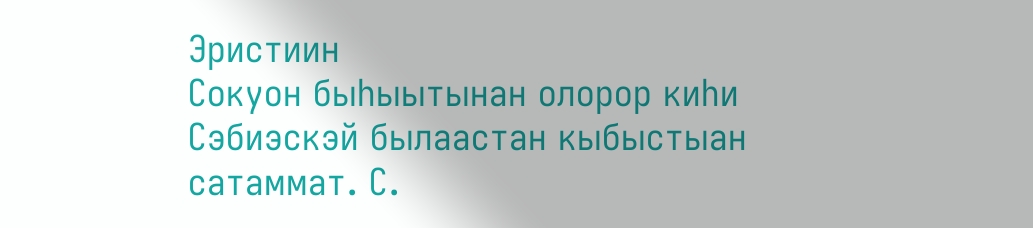Эристиин
Сокуон быһыытынан олорор киһи Сэбиэскэй былаастан кыбыстыан сатаммат. С.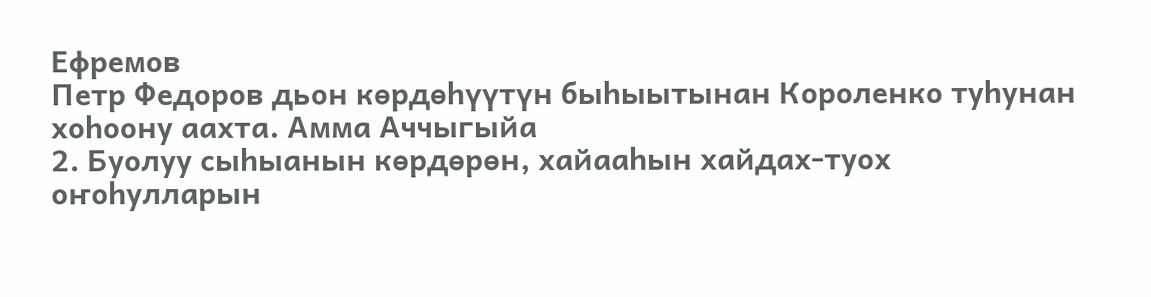Ефремов
Петр Федоров дьон көрдөһүүтүн быһыытынан Короленко туһунан хоһоону аахта. Амма Аччыгыйа
2. Буолуу сыһыанын көрдөрөн, хайааһын хайдах-туох оҥоһулларын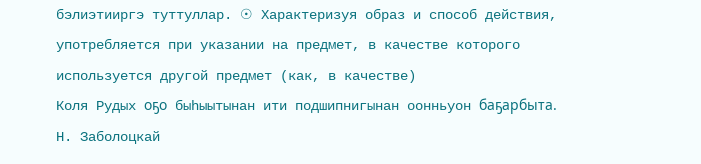бэлиэтииргэ туттуллар. ☉ Характеризуя образ и способ действия, употребляется при указании на предмет, в качестве которого используется другой предмет (как, в качестве)
Коля Рудых оҕо быһыытынан ити подшипнигынан оонньуон баҕарбыта. Н. Заболоцкай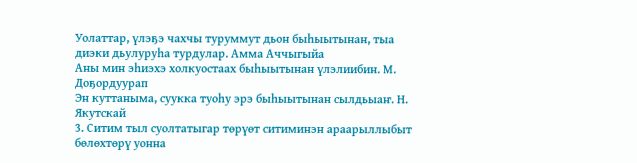Уолаттар, үлэҕэ чахчы туруммут дьон быһыытынан, тыа диэки дьулуруһа турдулар. Амма Аччыгыйа
Аны мин эһиэхэ холкуостаах быһыытынан үлэлиибин. М. Доҕордуурап
Эн куттаныма, суукка туоһу эрэ быһыытынан сылдьыаҥ. Н. Якутскай
3. Ситим тыл суолтатыгар төрүөт ситиминэн араарыллыбыт бөлөхтөрү уонна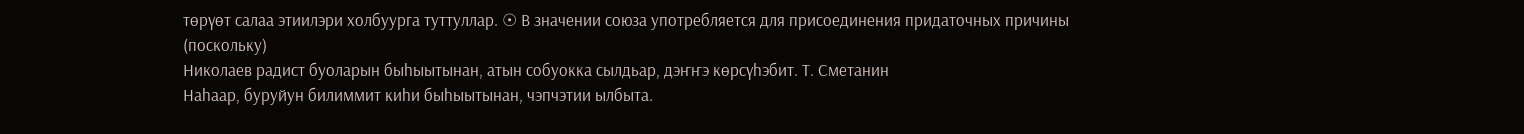төрүөт салаа этиилэри холбуурга туттуллар. ☉ В значении союза употребляется для присоединения придаточных причины (поскольку)
Николаев радист буоларын быһыытынан, атын собуокка сылдьар, дэҥҥэ көрсүһэбит. Т. Сметанин
Наһаар, буруйун билиммит киһи быһыытынан, чэпчэтии ылбыта.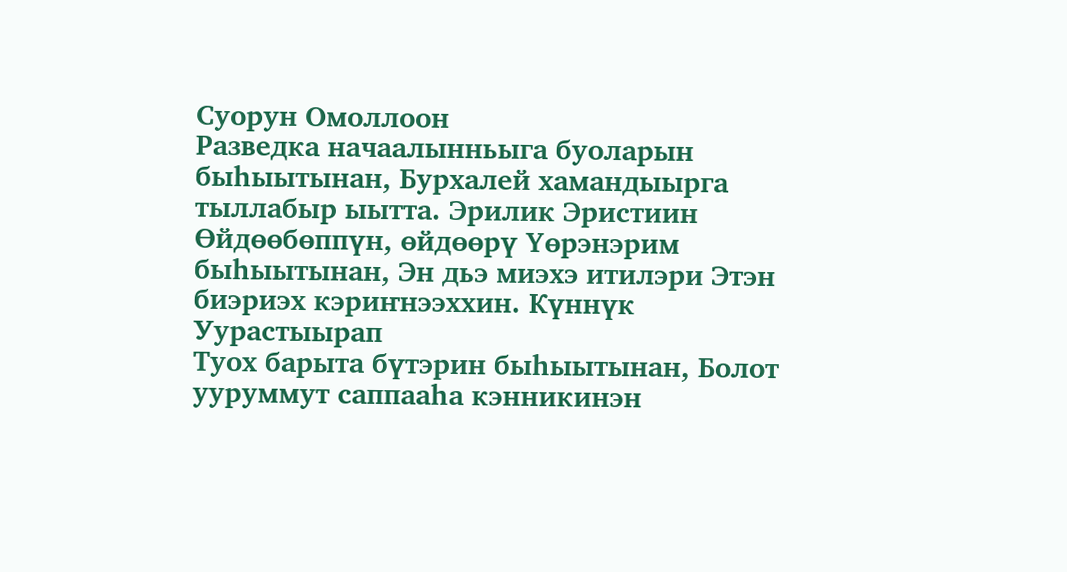Суорун Омоллоон
Разведка начаалынньыга буоларын быһыытынан, Бурхалей хамандыырга тыллабыр ыытта. Эрилик Эристиин
Өйдөөбөппүн, өйдөөрү Үөрэнэрим быһыытынан, Эн дьэ миэхэ итилэри Этэн биэриэх кэриҥнээххин. Күннүк Уурастыырап
Туох барыта бүтэрин быһыытынан, Болот ууруммут саппааһа кэнникинэн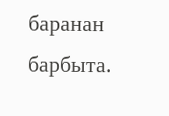баранан барбыта.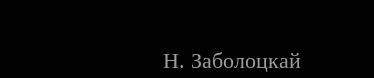Н. Заболоцкай